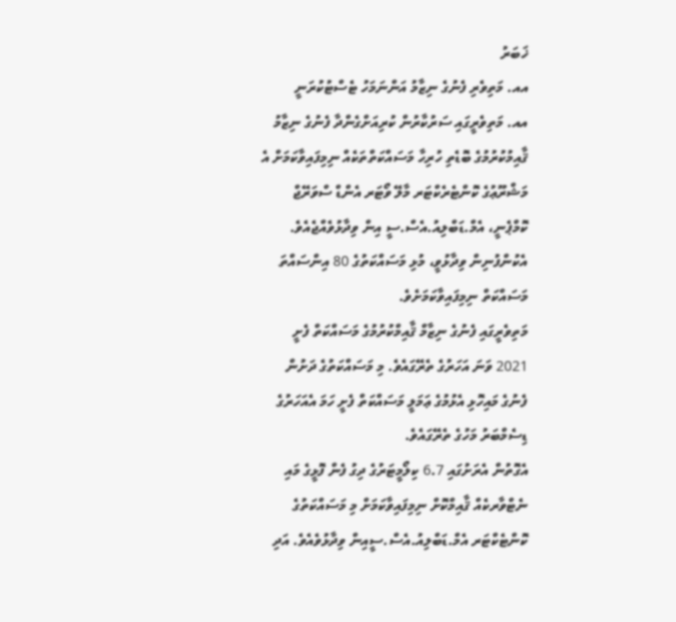ޚަބަރު
އއ. މަތިވެރި ފެނުގެ ނިޒާމު އަންނަމަހު ޓެސްޓުކުރަނީ
އއ. މަތިވެރީގައި ސަރުކާރުން ކުރިއަށްގެންދާ ފެނުގެ ނިޒާމު ޤާއިމުކުރުމުގެ ބޮޑެތި ހުރިހާ މަސައްކަތްތަކެއް ނިމިފައިވާކަމަށް އެ މަޝްރޫޢުގެ ކޮންޓެރެކްޓަރ މާލޭ ވޯޓަރ އެންޑް ސްވަރޭޖް ކޮމްޕެނީ، އެމް.ޑަބްލިއު.އެސް.ސީ އިން ވިދާޅުވެއްޖެއެވެ. އެކުންފުނިން ވިދާޅުވީ، މުޅި މަސައްކަތުގެ 80 އިންސައްތަ މަސައްކަތް ނިމިފައިވާކަމަށެވެ.
މަތިވެރީގައި ފެނުގެ ނިޒާމް ޤާއިމްކުރުމުގެ މަސައްކަތް ފެށީ 2021 ވަނަ އަހަރުގެ ތެރޭގައެވެ. މި މަސައްކަތުގެ ދަށުން ފެނުގެ މައިހޮޅި އެޅުމުގެ ޢަމަލީ މަސައްކަތް ފެށީ ހަމަ އެއަހަރުގެ ޑިސެމްބަރު މަހުގެ ތެރޭގައެވެ.
އެގޮތުން އެރަށުގައި 6.7 ކިލޯމީޓަރުގެ ދިގު ފެން ފޮޅީގެ މައި ނެޓްވާރކެއް ޤާއިމްކޮށް ނިމިފައިވާކަމަށް މި މަސައްކަތުގެ ކޮންޓެކްޓަރ އެމް.ޑަބްލިއު.އެސް.ސީއިން ވިދާޅުވެއެވެ. އަދި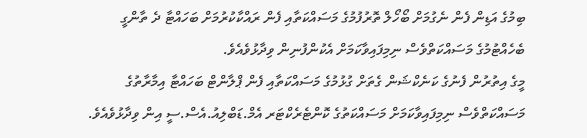ބިމުގެ އަޑިން ފެން ނެގުމަށް ބޯހޯލް ތޮރުފުމުގެ މަސައްކަތާއި ފެން ރައްކާކުރުމަށް ބަހައްޓާ ދެ ތާންގީ ބެހެއްޓުމުގެ މަސައްކަތްވެސް ނިމިފައިވާކަމަށް އެކުންފުނިން ވިދާޅުވެއެވެ.
މީގެ އިތުރުން ފެނުގެ ކަނެކްޝަން ގެތަށް ގުޅުމުގެ މަސައްކަތާއި ފެން ޕްލާންޓް ބަހައްޓާ އިމާރާތުގެ މަސައްކަތްވެސް ނިމިފައިވާކަމަށް މަސައްކަތުގެ ކޮންޓެރެކްޓަރ އެމް.ޑަބްލިއު.އެސް.ސީ އިން ވިދާޅުވެއެވެ.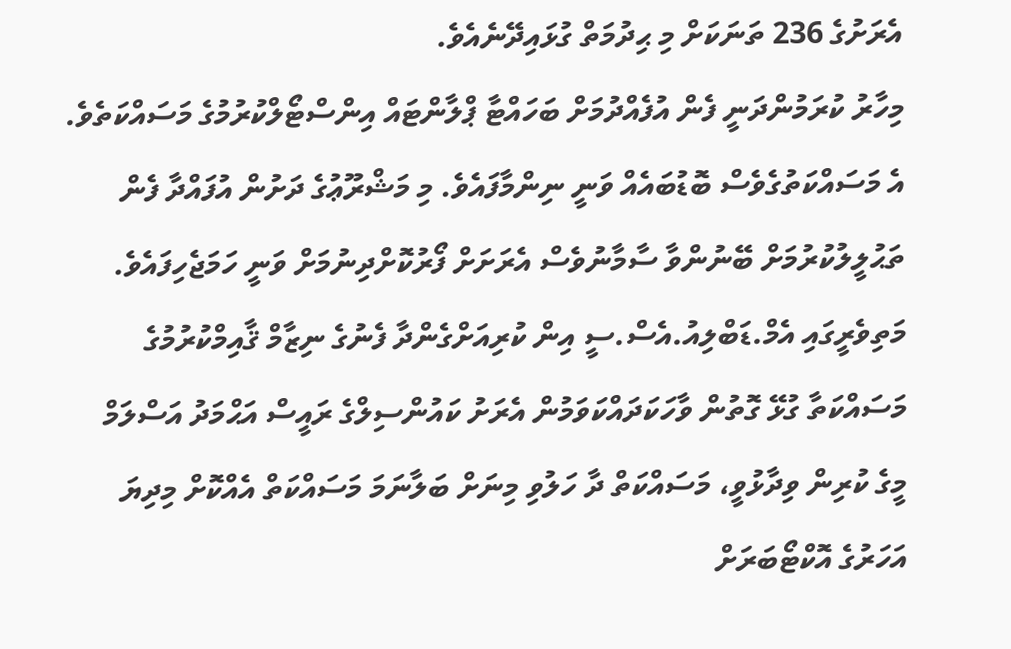އެރަށުގެ 236 ތަނަކަށް މި ޙިދުމަތް ގުޅައިދޭނެއެވެ.
މިހާރު ކުރަމުންދަނީ ފެން އުފެއްދުމަށް ބަހައްޓާ ޕްލާންޓައް އިންސްޓޯލްކުރުމުގެ މަސައްކަތެވެ. އެ މަސައްކަތުގެވެސް ބޮޑުބައެއް ވަނީ ނިންމާފައެވެ. މި މަޝްރޫޢުގެ ދަށުން އުފައްދާ ފެން ތަޙުލީލުކުރުމަށް ބޭނުންވާ ސާމާނުވެސް އެރަށަށް ފޯރުކޮށްދިނުމަށް ވަނީ ހަމަޖެހިފައެވެ.
މަތިވެރީގައި އެމް.ޑަބްލިއު.އެސް.ސީ އިން ކުރިއަށްގެންދާ ފެނުގެ ނިޒާމް ޤާއިމްކުރުމުގެ މަސައްކަތާ ގުޅޭ ގޮތުން ވާހަކަދައްކަވަމުން އެރަށު ކައުންސިލްގެ ރައީސް އަޙްމަދު އަސްލަމް މީގެ ކުރިން ވިދާޅުވީ، މަސައްކަތް ދާ ހަލުވި މިނަށް ބަލާނަމަ މަސައްކަތް އެއްކޮށް މިދިޔަ އަހަރުގެ އޮކްޓޯބަރަށް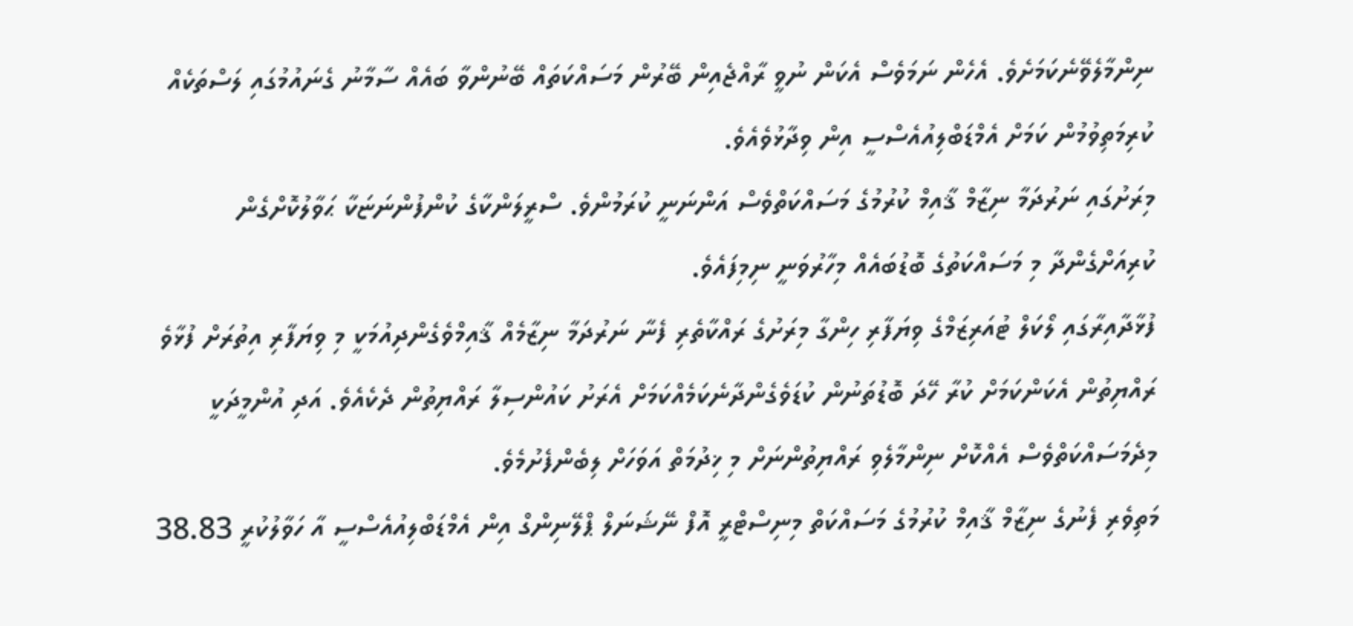ނިންމާލެވޭނެކަމަށެވެ. އެހެން ނަމަވެސް އެކަން ނުވީ ރާއްޖެއިން ބޭރުން މަސައްކަތައް ބޭނުންވާ ބައެއް ސާމާނު ގެނައުމުގައި ލަސްތަކެއް ކުރިމަތިވުމުން ކަމަށް އެމްޑަބްލިއުއެސްސީ އިން ވިދާޅުވެއެވެ.
މިރަށުގައި ނަރުދަމާ ނިޒާމް ޤާއިމް ކުރުމުގެ މަސައްކަތްވެސް އަންނަނީ ކުރަމުންވެ. ސްރީލަންކާގެ ކުންފުންނަޏަކާ ޙަވާލުކޮށްގެން ކުރިއަށްގެންދާ މި މަސައްކަތުގެ ބޮޑުބައެއް މިހާރުވަނީ ނިމިފައެވެ.
ފުޅާދާއިރާގައި ލޯކަލް ޓުއަރިޒަމްގެ ވިޔަފާރި ހިންގާ މިރަށުގެ ރައްކާތެރި ފެނާ ނަރުދަމާ ނިޒާމެއް ޤާއިމްވެގެންދިއުމަކީ މި ވިޔަފާރި އިތުރަށް ފުޅާވެ ރައްޔިތުން އެކަންކަމަށް ކުރާ ހޭދަ ބޮޑުތަނުން ކުޑަވެގެންދާނެކަމެއްކަމަށް އެރަށު ކައުންސިލާ ރައްޔިތުން ދެކެއެވެ. އަދި އުންމީދަކީ މިދެމަސައްކަތްވެސް އެއްކޮށް ނިންމާލެވި ރައްޔިތުންނަށް މި ޚިދުމަތް އަވަހަށް ލިބެންފެށުމެވެ.
މަތިވެރި ފެނުގެ ނިޒާމް ޤާއިމް ކުރުމުގެ މަސައްކަތް މިނިސްޓްރީ އޮފް ނޭޝަނަލް ޕްލޭނިންގް އިން އެމްޑަބްލިއުއެސްސީ އާ ހަވާލުކުރީ 38.83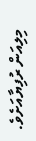މިލިއަން ރުފިޔާއަށެވެ.